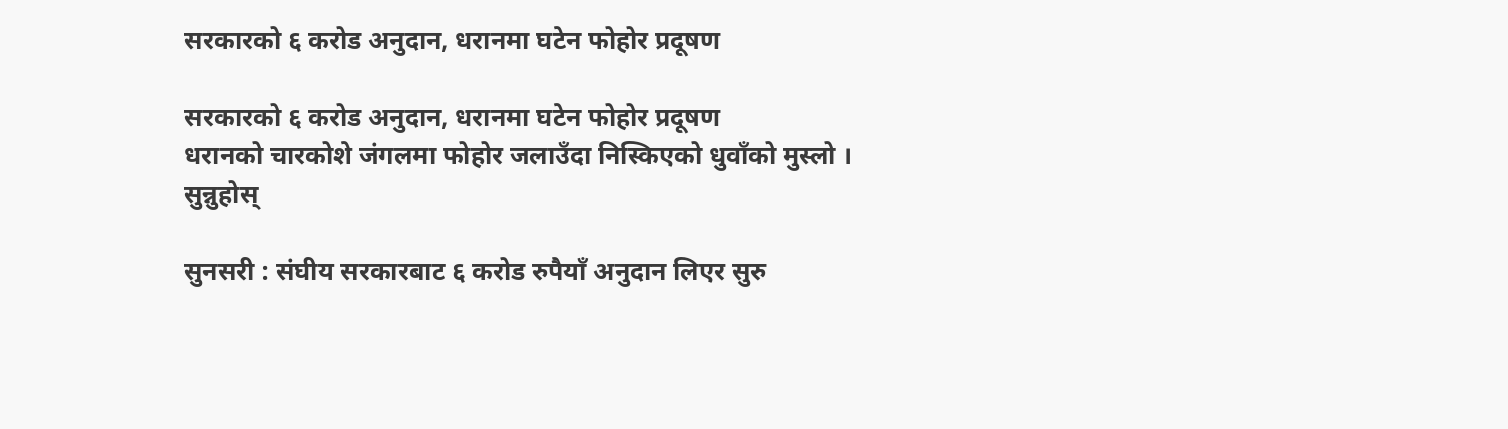सरकारको ६ करोड अनुदान, धरानमा घटेन फोहोर प्रदूषण

सरकारको ६ करोड अनुदान, धरानमा घटेन फोहोर प्रदूषण
धरानको चारकोशे जंगलमा फोहोर जलाउँदा निस्किएको धुवाँको मुस्लो ।
सुन्नुहोस्

सुनसरी : संघीय सरकारबाट ६ करोड रुपैयाँ अनुदान लिएर सुरु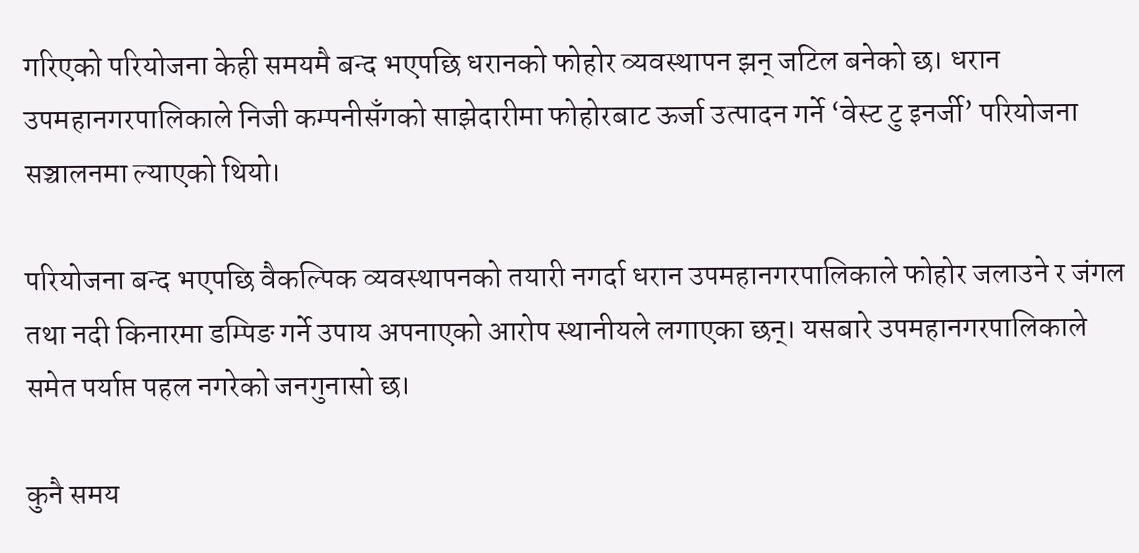गरिएको परियोजना केही समयमै बन्द भएपछि धरानको फोहोर व्यवस्थापन झन् जटिल बनेको छ। धरान उपमहानगरपालिकाले निजी कम्पनीसँगको साझेदारीमा फोहोरबाट ऊर्जा उत्पादन गर्ने ‘वेस्ट टु इनर्जी’ परियोजना सञ्चालनमा ल्याएको थियो।

परियोजना बन्द भएपछि वैकल्पिक व्यवस्थापनको तयारी नगर्दा धरान उपमहानगरपालिकाले फोहोर जलाउने र जंगल तथा नदी किनारमा डम्पिङ गर्ने उपाय अपनाएको आरोप स्थानीयले लगाएका छन्। यसबारे उपमहानगरपालिकाले समेत पर्याप्त पहल नगरेको जनगुनासो छ।

कुनै समय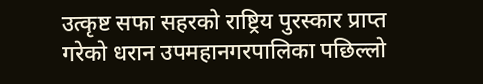उत्कृष्ट सफा सहरको राष्ट्रिय पुरस्कार प्राप्त गरेको धरान उपमहानगरपालिका पछिल्लो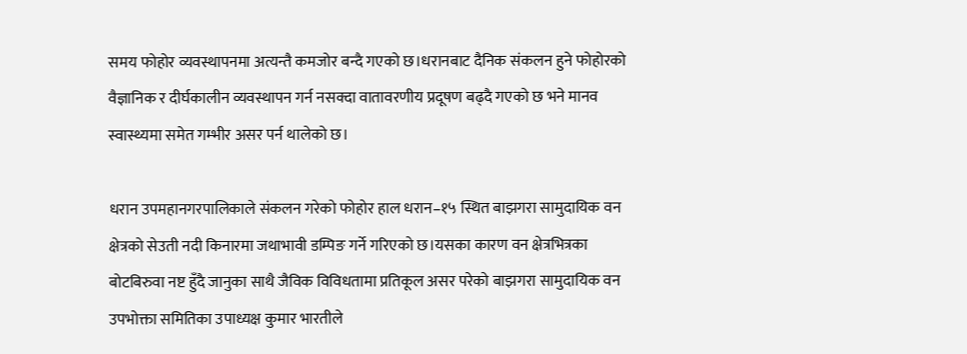समय फोहोर व्यवस्थापनमा अत्यन्तै कमजोर बन्दै गएको छ।धरानबाट दैनिक संकलन हुने फोहोरको वैज्ञानिक र दीर्घकालीन व्यवस्थापन गर्न नसक्दा वातावरणीय प्रदूषण बढ्दै गएको छ भने मानव स्वास्थ्यमा समेत गम्भीर असर पर्न थालेको छ।

धरान उपमहानगरपालिकाले संकलन गरेको फोहोर हाल धरान–१५ स्थित बाझगरा सामुदायिक वन क्षेत्रको सेउती नदी किनारमा जथाभावी डम्पिङ गर्ने गरिएको छ।यसका कारण वन क्षेत्रभित्रका बोटबिरुवा नष्ट हुँदै जानुका साथै जैविक विविधतामा प्रतिकूल असर परेको बाझगरा सामुदायिक वन उपभोक्ता समितिका उपाध्यक्ष कुमार भारतीले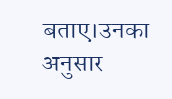बताए।उनका अनुसार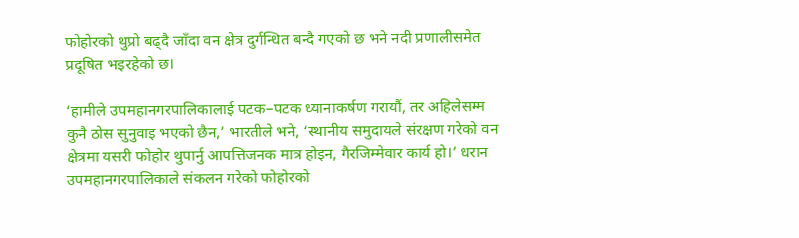फोहोरको थुप्रो बढ्दै जाँदा वन क्षेत्र दुर्गन्धित बन्दै गएको छ भने नदी प्रणालीसमेत प्रदूषित भइरहेको छ।

‘हामीले उपमहानगरपालिकालाई पटक–पटक ध्यानाकर्षण गरायौं, तर अहिलेसम्म कुनै ठोस सुनुवाइ भएको छैन,’ भारतीले भने, ‘स्थानीय समुदायले संरक्षण गरेको वन क्षेत्रमा यसरी फोहोर थुपार्नु आपत्तिजनक मात्र होइन, गैरजिम्मेवार कार्य हो।’ धरान उपमहानगरपालिकाले संकलन गरेको फोहोरको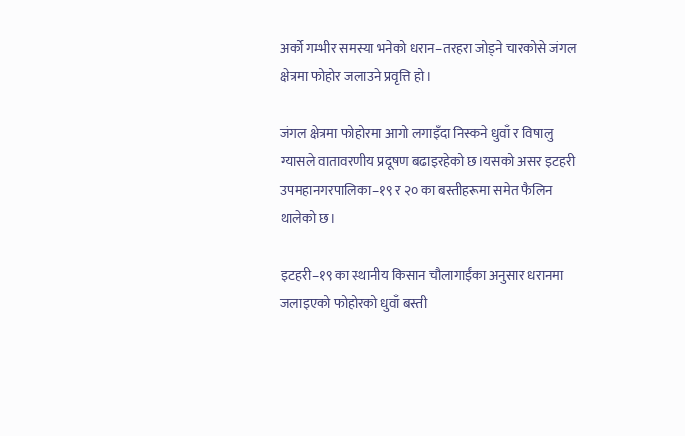अर्को गम्भीर समस्या भनेको धरान–तरहरा जोड्ने चारकोसे जंगल क्षेत्रमा फोहोर जलाउने प्रवृत्ति हो।

जंगल क्षेत्रमा फोहोरमा आगो लगाइँदा निस्कने धुवाँ र विषालु ग्यासले वातावरणीय प्रदूषण बढाइरहेको छ।यसको असर इटहरी उपमहानगरपालिका–१९ र २० का बस्तीहरूमा समेत फैलिन थालेको छ।

इटहरी–१९ का स्थानीय किसान चौलागाईंका अनुसार धरानमा जलाइएको फोहोरको धुवाँ बस्ती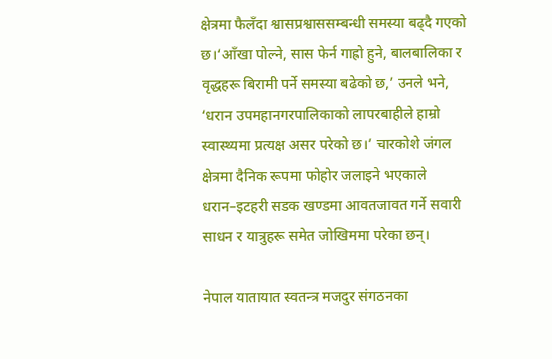क्षेत्रमा फैलँदा श्वासप्रश्वाससम्बन्धी समस्या बढ्दै गएको छ।‘आँखा पोल्ने, सास फेर्न गाह्रो हुने, बालबालिका र वृद्धहरू बिरामी पर्ने समस्या बढेको छ,’ उनले भने, ‘धरान उपमहानगरपालिकाको लापरबाहीले हाम्रो स्वास्थ्यमा प्रत्यक्ष असर परेको छ।’ चारकोशे जंगल क्षेत्रमा दैनिक रूपमा फोहोर जलाइने भएकाले धरान–इटहरी सडक खण्डमा आवतजावत गर्ने सवारी साधन र यात्रुहरू समेत जोखिममा परेका छन्।

नेपाल यातायात स्वतन्त्र मजदुर संगठनका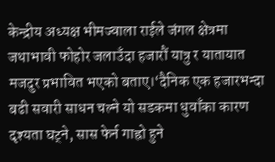केन्द्रीय अध्यक्ष भीमज्वाला राईले जंगल क्षेत्रमा जथाभावी फोहोर जलाउँदा हजारौं यात्रु र यातायात मजदुर प्रभावित भएको बताए।‘दैनिक एक हजारभन्दा बढी सवारी साधन चल्ने यो सडकमा धुवाँका कारण दृश्यता घट्ने, सास फेर्न गाह्रो हुने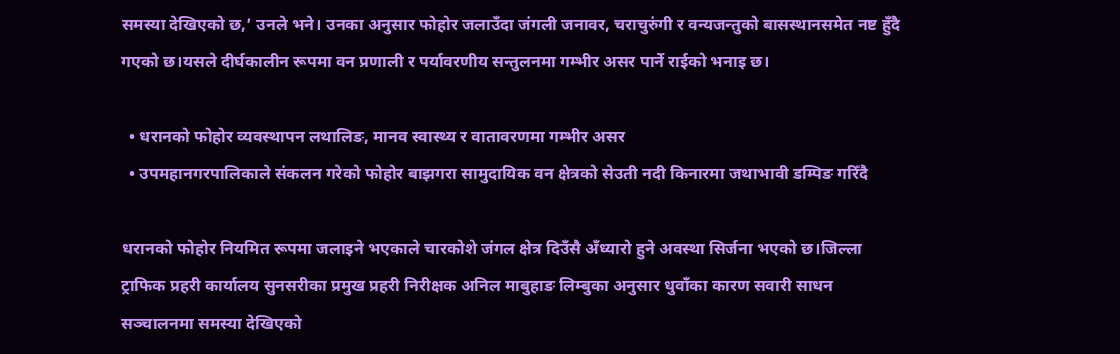समस्या देखिएको छ,’ उनले भने। उनका अनुसार फोहोर जलाउँदा जंगली जनावर, चराचुरुंगी र वन्यजन्तुको बासस्थानसमेत नष्ट हुँदै गएको छ।यसले दीर्घकालीन रूपमा वन प्रणाली र पर्यावरणीय सन्तुलनमा गम्भीर असर पार्ने राईको भनाइ छ।

  • धरानको फोहोर व्यवस्थापन लथालिङ, मानव स्वास्थ्य र वातावरणमा गम्भीर असर
  • उपमहानगरपालिकाले संकलन गरेको फोहोर बाझगरा सामुदायिक वन क्षेत्रको सेउती नदी किनारमा जथाभावी डम्पिङ गरिँदै

धरानको फोहोर नियमित रूपमा जलाइने भएकाले चारकोशे जंगल क्षेत्र दिउँसै अँध्यारो हुने अवस्था सिर्जना भएको छ।जिल्ला ट्राफिक प्रहरी कार्यालय सुनसरीका प्रमुख प्रहरी निरीक्षक अनिल माबुहाङ लिम्बुका अनुसार धुवाँका कारण सवारी साधन सञ्चालनमा समस्या देखिएको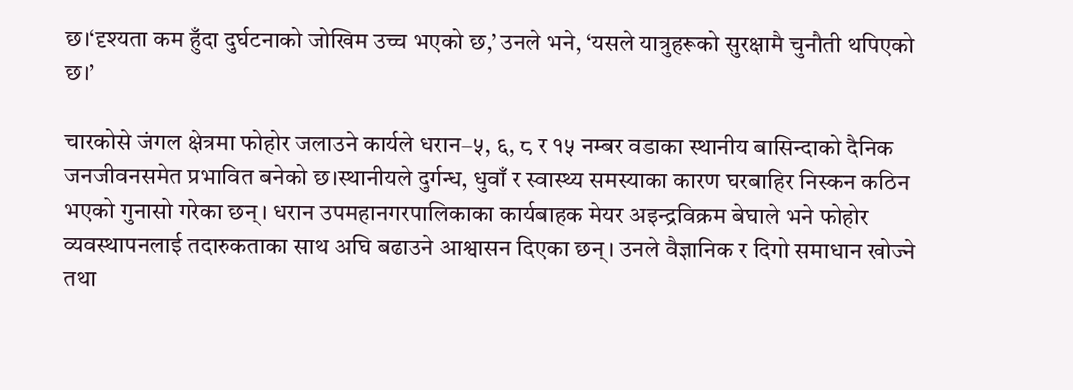छ।‘दृश्यता कम हुँदा दुर्घटनाको जोखिम उच्च भएको छ,’ उनले भने, ‘यसले यात्रुहरूको सुरक्षामै चुनौती थपिएको छ।’

चारकोसे जंगल क्षेत्रमा फोहोर जलाउने कार्यले धरान–५, ६, ८ र १५ नम्बर वडाका स्थानीय बासिन्दाको दैनिक जनजीवनसमेत प्रभावित बनेको छ।स्थानीयले दुर्गन्ध, धुवाँ र स्वास्थ्य समस्याका कारण घरबाहिर निस्कन कठिन भएको गुनासो गरेका छन्। धरान उपमहानगरपालिकाका कार्यबाहक मेयर अइन्द्रविक्रम बेघाले भने फोहोर व्यवस्थापनलाई तदारुकताका साथ अघि बढाउने आश्वासन दिएका छन्। उनले वैज्ञानिक र दिगो समाधान खोज्ने तथा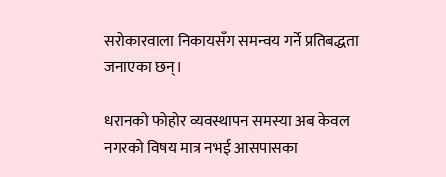सरोकारवाला निकायसँग समन्वय गर्ने प्रतिबद्धता जनाएका छन्।

धरानको फोहोर व्यवस्थापन समस्या अब केवल नगरको विषय मात्र नभई आसपासका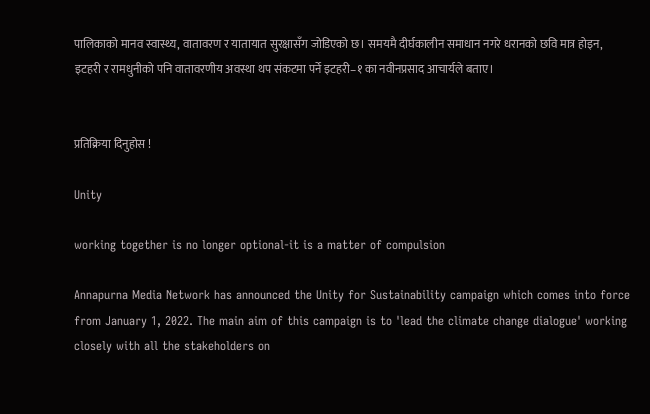पालिकाको मानव स्वास्थ्य, वातावरण र यातायात सुरक्षासँग जोडिएको छ। समयमै दीर्घकालीन समाधान नगरे धरानको छवि मात्र होइन, इटहरी र रामधुनीको पनि वातावरणीय अवस्था थप संकटमा पर्ने इटहरी–१ का नवीनप्रसाद आचार्यले बताए।


प्रतिक्रिया दिनुहोस !

Unity

working together is no longer optional-it is a matter of compulsion

Annapurna Media Network has announced the Unity for Sustainability campaign which comes into force from January 1, 2022. The main aim of this campaign is to 'lead the climate change dialogue' working closely with all the stakeholders on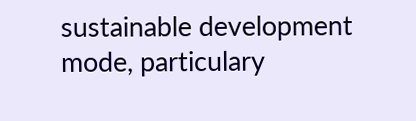sustainable development mode, particulary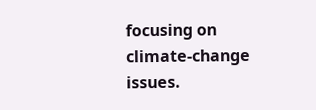focusing on climate-change issues.